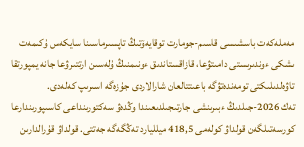مەملەكەت باسشىسى قاسىم-جومارت توقايەۆتىڭ تاپسىرماسىنا سايكەس ۇكىمەت ىشكى ءوندىرىستى دامىتۋعا، قازاقستاندىق ءونىمنىڭ ۇلەسىن ارتتىرۋعا جانە يمپورتقا تاۋەلدىلىكتى تومەندەتۋگە باعىتتالعان شارالاردى جۇزەگە اسىرىپ كەلەدى.
تەك 2026-جىلدىڭ ءبىرىنشى جارتىجىلدىعىندا وڭدەۋ سەكتورىنداعى كاسىپورىندارعا كورسەتىلگەن قولداۋ كولەمى 418,5 ميلليارد تەڭگەگە جەتتى. قولداۋ قۇرالدارىن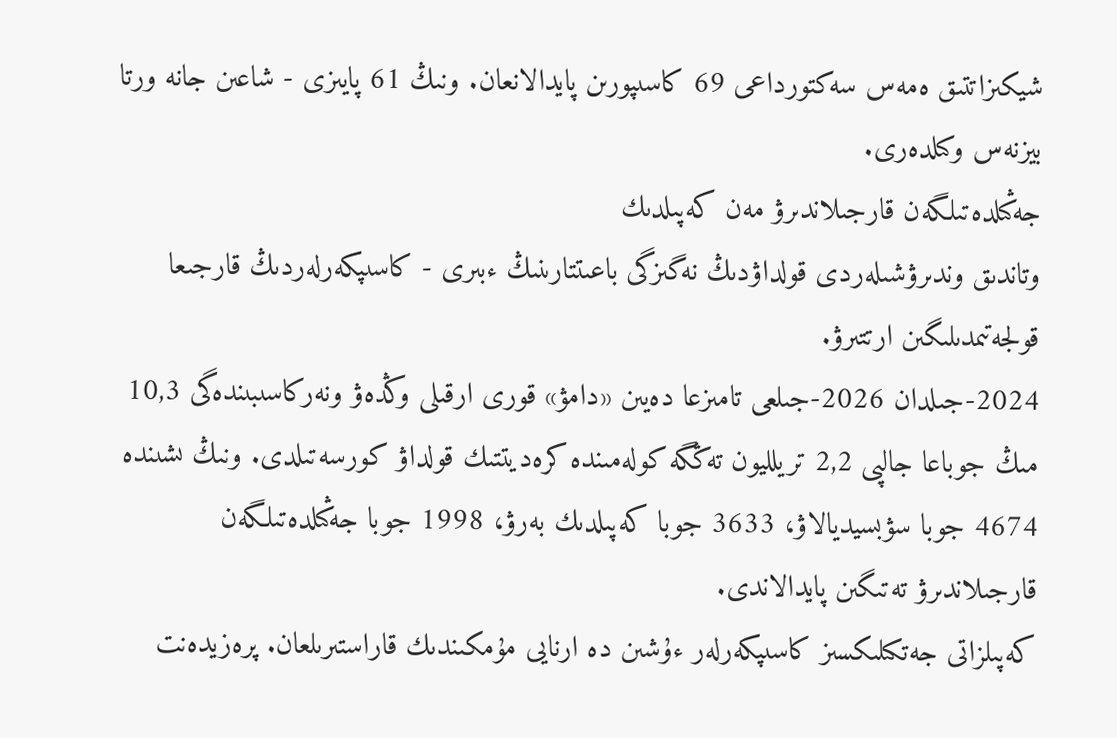شيكىزاتتىق ەمەس سەكتورداعى 69 كاسىپورىن پايدالانعان. ونىڭ 61 پايىزى - شاعىن جانە ورتا بيزنەس وكىلدەرى.
جەڭىلدەتىلگەن قارجىلاندىرۋ مەن كەپىلدىك
وتاندىق وندىرۋشىلەردى قولداۋدىڭ نەگىزگى باعىتتارىنىڭ ءبىرى - كاسىپكەرلەردىڭ قارجىعا قولجەتىمدىلىگىن ارتتىرۋ.
2024-جىلدان 2026-جىلعى تامىزعا دەيىن «دامۋ» قورى ارقىلى وڭدەۋ ونەركاسىبىندەگى 10,3 مىڭ جوباعا جالپى 2,2 تريلليون تەڭگە كولەمىندە كرەديتتىك قولداۋ كورسەتىلدى. ونىڭ ىشىندە 4674 جوبا سۋبسيديالاۋ، 3633 جوبا كەپىلدىك بەرۋ، 1998 جوبا جەڭىلدەتىلگەن قارجىلاندىرۋ تەتىگىن پايدالاندى.
كەپىلزاتى جەتكىلىكسىز كاسىپكەرلەر ءۇشىن دە ارنايى مۇمكىندىك قاراستىرىلعان. پرەزيدەنت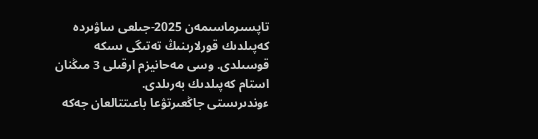تاپسىرماسىمەن 2025-جىلعى ساۋىردە كەپىلدىك قورلارىنىڭ تەتىگى ىسكە قوسىلدى. وسى مەحانيزم ارقىلى 3 مىڭنان استام كەپىلدىك بەرىلدى.
ءوندىرىستى جاڭعىرتۋعا باعىتتالعان جەكە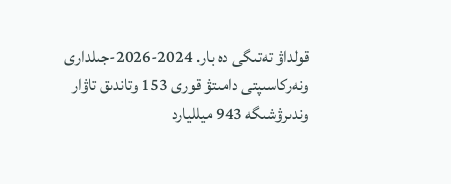قولداۋ تەتىگى دە بار. 2024-2026-جىلدارى ونەركاسىپتى دامىتۋ قورى 153 وتاندىق تاۋار وندىرۋشىگە 943 ميلليارد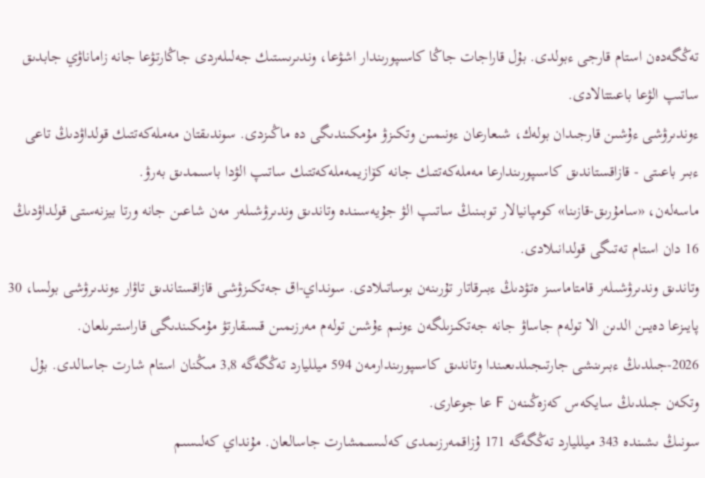تەڭگەدەن استام قارجى ءبولدى. بۇل قاراجات جاڭا كاسىپورىندار اشۋعا، وندىرىستىك جەلىلەردى جاڭارتۋعا جانە زاماناۋي جابدىق ساتىپ الۋعا باعىتتالادى.
ءوندىرۋشى ءۇشىن قارجىدان بولەك، شىعارعان ءونىمىن وتكىزۋ مۇمكىندىگى دە ماڭىزدى. سوندىقتان مەملەكەتتىك قولداۋدىڭ تاعى ءبىر باعىتى - قازاقستاندىق كاسىپورىندارعا مەملەكەتتىك جانە كۆازيمەملەكەتتىك ساتىپ الۋدا باسىمدىق بەرۋ.
ماسەلەن، «سامۇرىق-قازىنا» كومپانيالار توبىنىڭ ساتىپ الۋ جۇيەسىندە وتاندىق وندىرۋشىلەر مەن شاعىن جانە ورتا بيزنەستى قولداۋدىڭ 16 دان استام تەتىگى قولدانىلادى.
وتاندىق وندىرۋشىلەر قامتاماسىز ەتۋدىڭ ءبىرقاتار تۇرىنەن بوساتىلادى. سونداي-اق جەتكىزۋشى قازاقستاندىق تاۋار ءوندىرۋشى بولسا، 30 پايىزعا دەيىن الدىن الا تولەم جاساۋ جانە جەتكىزىلگەن ءونىم ءۇشىن تولەم مەرزىمىن قىسقارتۋ مۇمكىندىگى قاراستىرىلعان.
2026-جىلدىڭ ءبىرىنشى جارتىجىلدىعىندا وتاندىق كاسىپورىندارمەن 594 ميلليارد تەڭگەگە 3,8 مىڭنان استام شارت جاسالدى. بۇل وتكەن جىلدىڭ سايكەس كەزەڭىنەن F عا جوعارى.
سونىڭ ىشىندە 343 ميلليارد تەڭگەگە 171 ۇزاقمەرزىمدى كەلىسىمشارت جاسالعان. مۇنداي كەلىسىم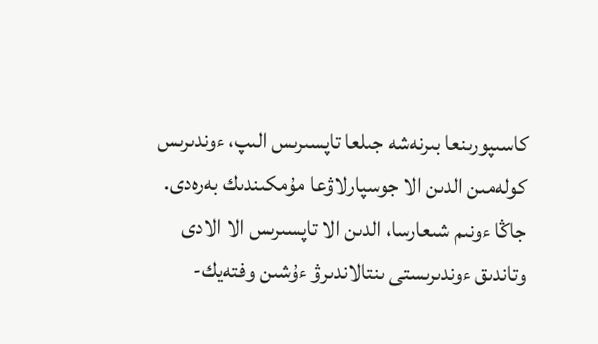كاسىپورىنعا بىرنەشە جىلعا تاپسىرىس الىپ، ءوندىرىس كولەمىن الدىن الا جوسپارلاۋعا مۇمكىندىك بەرەدى.
جاڭا ءونىم شىعارسا، الدىن الا تاپسىرىس الا الادى
وتاندىق ءوندىرىستى ىنتالاندىرۋ ءۇشىن وفتەيك-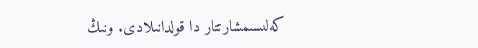كەلىسىمشارتتار دا قولدانىلادى. ونىڭ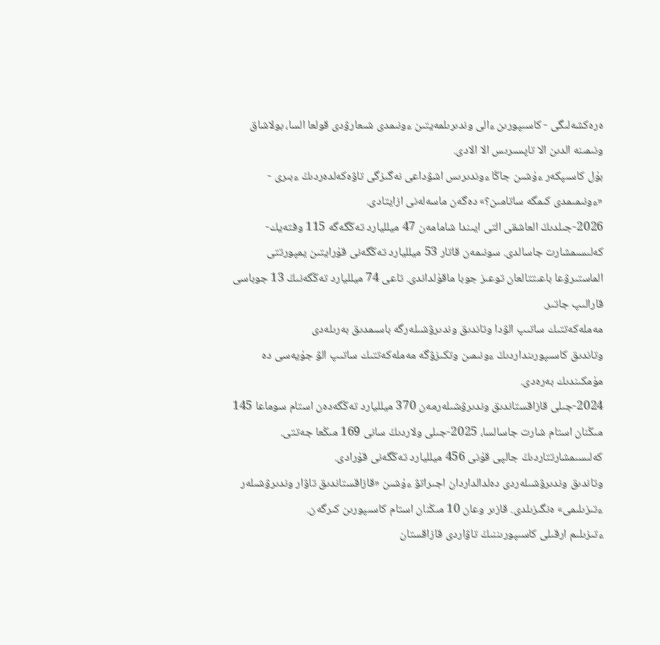ەرەكشەلىگى - كاسىپورىن ءالى وندىرىلمەيتىن ءونىمدى شىعارۋدى قولعا السا، بولاشاق ونىمىنە الدىن الا تاپسىرىس الا الادى.
بۇل كاسىپكەر ءۇشىن جاڭا ءوندىرىس اشۋداعى نەگىزگى تاۋەكەلدەردىڭ ءبىرى - «ءونىمىمدى كىمگە ساتامىن؟» دەگەن ماسەلەنى ازايتادى.
2026-جىلدىڭ العاشقى التى ايىندا شامامەن 47 ميلليارد تەڭگەگە 115 وفتەيك-كەلىسىمشارت جاسالدى. سونىمەن قاتار 53 ميلليارد تەڭگەنى قۇرايتىن يمپورتتى الماستىرۋعا باعىتتالعان توعىز جوبا ماقۇلداندى. تاعى 74 ميلليارد تەڭگەنىڭ 13 جوباسى قارالىپ جاتىر.
مەملەكەتتىك ساتىپ الۋدا وتاندىق وندىرۋشىلەرگە باسىمدىق بەرىلەدى
وتاندىق كاسىپورىنداردىڭ ءونىمىن وتكىزۋگە مەملەكەتتىك ساتىپ الۋ جۇيەسى دە مۇمكىندىك بەرەدى.
2024-جىلى قازاقستاندىق وندىرۋشىلەرمەن 370 ميلليارد تەڭگەدەن استام سوماعا 145 مىڭنان استام شارت جاسالسا، 2025-جىلى ولاردىڭ سانى 169 مىڭعا جەتتى. كەلىسىمشارتتاردىڭ جالپى قۇنى 456 ميلليارد تەڭگەنى قۇرادى.
وتاندىق وندىرۋشىلەردى دەلدالداردان اجىراتۋ ءۇشىن «قازاقستاندىق تاۋار وندىرۋشىلەر ءتىزىلىمى» ەنگىزىلدى. قازىر وعان 10 مىڭنان استام كاسىپورىن كىرگەن.
ءتىزىلىم ارقىلى كاسىپورىننىڭ تاۋاردى قازاقستان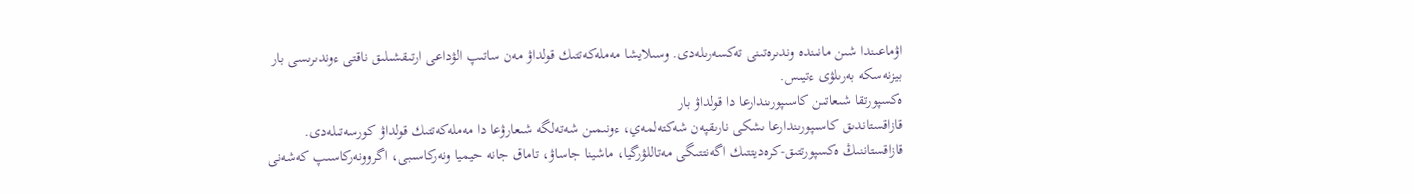اۋماعىندا شىن مانىندە وندىرەتىنى تەكسەرىلەدى. وسىلايشا مەملەكەتتىك قولداۋ مەن ساتىپ الۋداعى ارتىقشىلىق ناقتى ءوندىرىسى بار بيزنەسكە بەرىلۋى ءتيىس.
ەكسپورتقا شىعاتىن كاسىپورىندارعا دا قولداۋ بار
قازاقستاندىق كاسىپورىندارعا ىشكى نارىقپەن شەكتەلمەي، ءونىمىن شەتەلگە شىعارۋعا دا مەملەكەتتىك قولداۋ كورسەتىلەدى.
قازاقستاننىڭ ەكسپورتتىق-كرەديتتىك اگەنتتىگى مەتاللۋرگيا، ماشينا جاساۋ، تاماق جانە حيميا ونەركاسىبى، اگروونەركاسىپ كەشەنى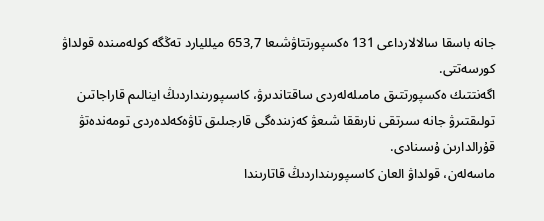جانە باسقا سالالارداعى 131 ەكسپورتتاۋشىعا 653,7 ميلليارد تەڭگە كولەمىندە قولداۋ كورسەتتى.
اگەنتتىك ەكسپورتتىق مامىلەلەردى ساقتاندىرۋ، كاسىپورىنداردىڭ اينالىم قاراجاتىن تولىقتىرۋ جانە سىرتقى نارىققا شىعۋ كەزىندەگى قارجىلىق تاۋەكەلدەردى تومەندەتۋ قۇرالدارىن ۇسىنادى.
ماسەلەن، قولداۋ العان كاسىپورىنداردىڭ قاتارىندا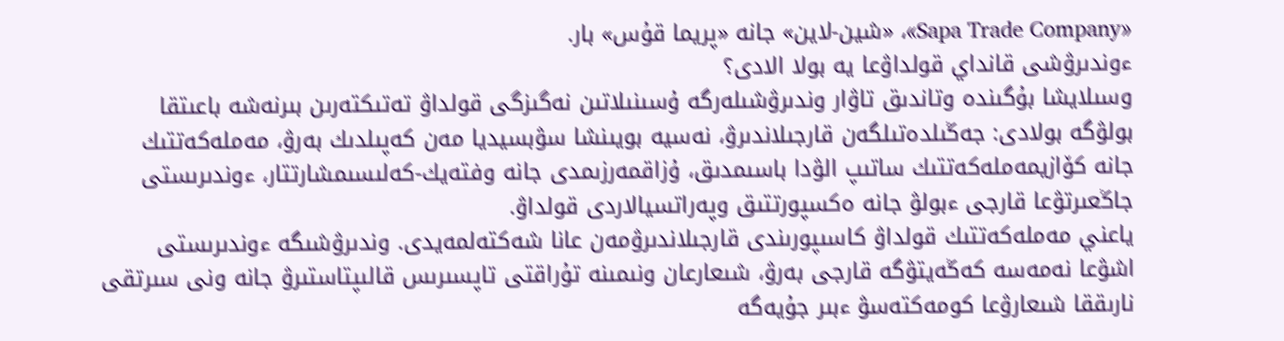«Sapa Trade Company»، «شين-لاين» جانە «پريما قۇس» بار.
ءوندىرۋشى قانداي قولداۋعا يە بولا الادى؟
وسىلايشا بۇگىندە وتاندىق تاۋار وندىرۋشىلەرگە ۇسىنىلاتىن نەگىزگى قولداۋ تەتىكتەرىن بىرنەشە باعىتقا بولۋگە بولادى: جەڭىلدەتىلگەن قارجىلاندىرۋ، نەسيە بويىنشا سۋبسيديا مەن كەپىلدىك بەرۋ، مەملەكەتتىك جانە كۆازيمەملەكەتتىك ساتىپ الۋدا باسىمدىق، ۇزاقمەرزىمدى جانە وفتەيك-كەلىسىمشارتتار، ءوندىرىستى جاڭعىرتۋعا قارجى ءبولۋ جانە ەكسپورتتىق وپەراتسيالاردى قولداۋ.
ياعني مەملەكەتتىك قولداۋ كاسىپورىندى قارجىلاندىرۋمەن عانا شەكتەلمەيدى. وندىرۋشىگە ءوندىرىستى اشۋعا نەمەسە كەڭەيتۋگە قارجى بەرۋ، شىعارعان ونىمىنە تۇراقتى تاپسىرىس قالىپتاستىرۋ جانە ونى سىرتقى نارىققا شىعارۋعا كومەكتەسۋ ءبىر جۇيەگە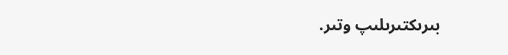بىرىكتىرىلىپ وتىر.